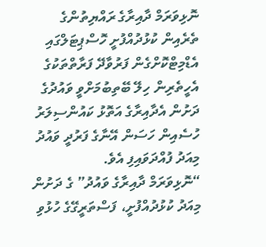ނޮޅިވަރަމް ދާއިރާގެ ރައްޔިތުންގެ ތެރެއިން ކުޅުދުއްފުށީ ހޮސްޕިޓަލްގައި އެޑްމިޓްކޮށްގެން ފަރުވާދޭ ފަރާތްތަކުގެ އެހީތެރިން ހިލޭ ބޭތިބުމަށްވީ ވައުދުގެ ދަށުން އެދާއިރާގެ އަތޮޅު ކައުންސިލަރު ހުސެއިން ހަސަން އޭނާގެ ފަރުދީ ވައުދު މިއަދު ފުއްދަވައިފި އެވެ.
“ނޮޅިވަރަމް ދާއިރާގެ ވައުދު” ގެ ދަށުން މިއަދު ކުޅުދުއްފުށީ، ފަސްތަރީގޭގެ ހުޅުވި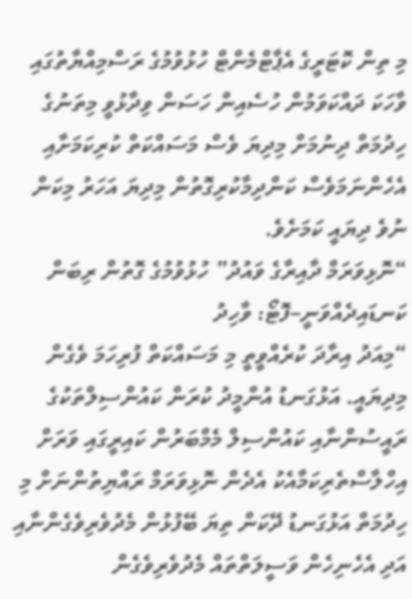މި ތިން ކޮޓަރީގެ އެޕާޓްމެންޓް ހުޅުވުމުގެ ރަސްމިއްޔާތުގައި ވާހަކަ ދައްކަވަމުން ހުސެއިން ހަސަން ވިދާޅުވީ މިތަނުގެ ހިދުމަތް ދިނުމަށް މިދިޔަ ވެސް މަސައްކަތް ކުރިކަމަށާއި އެހެންނަމަވެސް ކަންދިމާކުރިގޮތުން މިދިޔަ އަހަރު މިކަން ނުވެ ދިޔައީ ކަމަށެވެ.
“ނޮޅިވަރަމް ދާއިރާގެ ވައުދު” ހުޅުވުމުގެ ގޮތުން ރިބަން ކަނޑައިދެއްވަނީ–ފޮޓޯ: ވާހިދު
“މިއަދު އިރާދަ ކުރެއްވީތީ މި މަސައްކަތް ފުރިހަމަ ވެގެން މިދިޔައީ. އަޅުގަނޑު އުންމީދު ކުރަން ކައުންސިލްތަކުގެ ރައީސުންނާއި ކައުންސިލް މެމްބަރުން ކައިރީގައި ވަރަށް އިހްލާސްތެރިކަމާއެކު އެދެން ނޮޅިވަރަމް ރައްޔިތުންނަށް މި ހިދުމަތް އަޅުގަނޑު ދޭކަން ތިޔަ ބޭފުޅުން މެދުވެރިވެގެންނާއި އަދި އެހެނިހެން ވަސީލަތްތައް މެދުވެރިވެގެން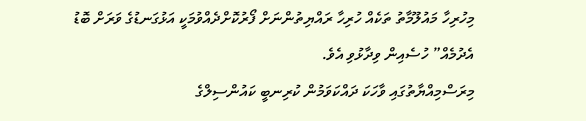މިހުރިހާ މައުލޫމާތު ތަކެއް ހުރިހާ ރައްޔިތުންނަށް ފޯރުކޮށްދެއްވުމަކީ އަޅުގަނޑުގެ ވަރަށް ބޮޑު އެދުމެއް” ހުސެއިން ވިދާޅުވި އެވެ.
މިރަސްމިއްޔާތުގައި ވާހަކަ ދައްކަވަމުން ކުރިނބީ ކައުންސިލްގެ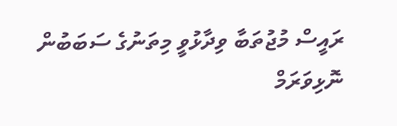ރައީސް މުޖުތަބާ ވިދާޅުވީ މިތަނުގެ ސަބަބުން ނޮޅިވަރަމް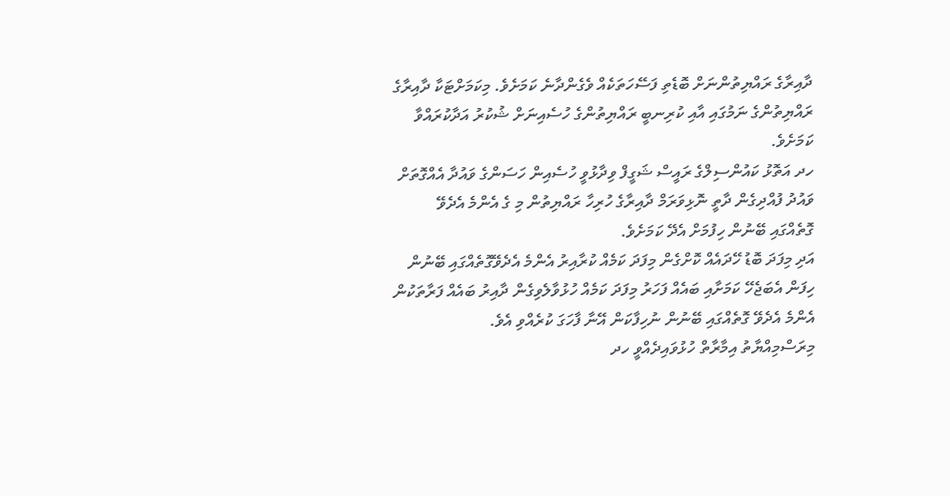ދާއިރާގެ ރައްޔިތުންނަށް ބޮޑެތި ފަސޭހަތަކެއް ވެގެންދާނެ ކަމަށެވެ. މިކަމަށްޓަކާ ދާއިރާގެ ރައްޔިތުންގެ ނަމުގައި އާއި ކުރިނބީ ރައްޔިތުންގެ ހުސެއިނަށް ޝުކުރު އަދާކުރައްވާ ކަމަށެވެ.
ހދ އަތޮޅު ކައުންސިލްގެ ރައީސް ޝަގީފް ވިދާޅުވީ ހުސެއިން ހަސަންގެ ވައުދާ އެއްގޮތަށް ވައުދު ފުއްދިގެން ދާތީ ނޮޅިވަރަމް ދާއިރާގެ ހުރިހާ ރައްޔިތުން މި ގެ އެންމެ އެދެވޭ ގޮތެއްގައި ބޭނުން ހިފުމަށް އެދޭ ކަމަށެވެ.
އަދި މިފަދަ ބޮޑު ހޭދައެއް ކޮށްގެން މިފަދަ ކަމެއް ކުރާއިރު އެންމެ އެދެވޭގޮތެއްގައި ބޭނުން ހިފަން އެބަޖެހޭ ކަމަށާއި ބައެއް ފަހަރު މިފަދަ ކަމެއް ހުޅުވާލެވިގެން ދާއިރު ބައެއް ފަރާތަކުން އެންމެ އެދެވޭ ގޮތެއްގައި ބޭނުން ނުހިފާކަން އޭނާ ފާހަގަ ކުރެއްވި އެވެ.
މިރަސްމިއްޔާތު އިމާރާތް ހުޅުވައިދެއްވީ ހދ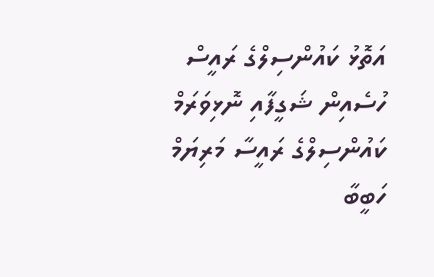އަތޮޅު ކައުންސިލްގެ ރައީސް ހުސެއިން ޝަގީފާއި ނޮޅިވަރަމް ކައުންސިލްގެ ރައީސާ މަރިޔަމް ހަބީބާ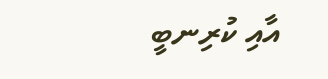އާއި ކުރިނބީ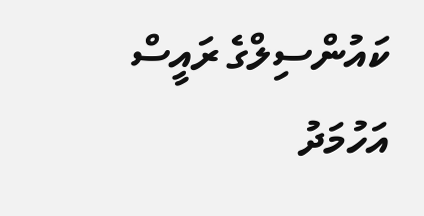ކައުންސިލްގެ ރައީސް އަހުމަދު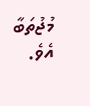މުޖުތަބާ އެވެ.